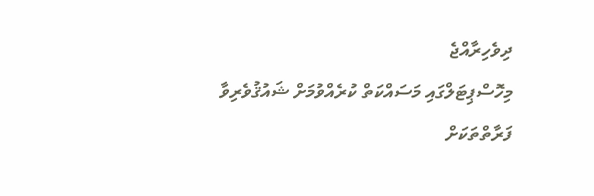ދިވެހިރާއްޖެ
މިހޮސްޕިޓަލްގައި މަސައްކަތް ކުރެއްވުމަށް ޝައުޤުވެރިވާ ފަރާތްތަކަށް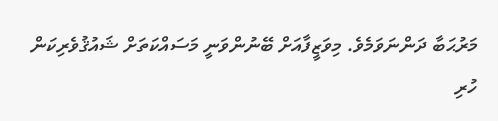މަރުޙަބާ ދަންނަވަމެވެ. މިވަޒީފާއަށް ބޭނުންވަނީ މަސައްކަތަށް ޝައުޤުވެރިކަން ހުރި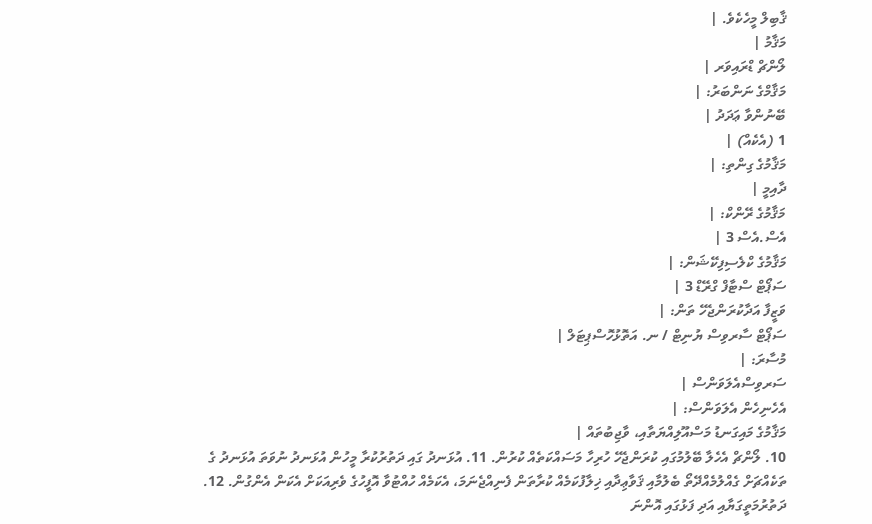ޤާބިލް މީހެކެވެ. |
މަޤާމު |
ލޯންޗް ޑްރައިވަރ |
މަޤާމްގެ ނަންބަރު: |
ބޭނުންވާ ޢަދަދު |
1 (އެކެއް) |
މަޤާމުގެ ގިންތި: |
ދާއިމީ |
މަޤާމުގެ ރޭންކް: |
އެސް.އެސް 3 |
މަޤާމުގެ ކްލެސިފިކޭޝަން: |
ސަޕޯޓް ސްޓާފް ގްރޭޑް 3 |
ވަޒީފާ އަދާކުރަންޖެހޭ ތަން: |
ސަޕޯޓް ސާރވިސް ޔުނިޓް / ނ. އަތޮޅުހޮސްޕިޓަލް |
މުސާރަ: |
ސަރވިސްއެލަވަންސް |
އެހެނިހެން އެލަވަންސް: |
މަޤާމުގެ މައިގަނޑު މަސްއޫލިއްޔަތާއި، ވާޖިބުތައް |
10. ލޯންޗް އެހެލާ ބޭލުމުގައި ކުރަންޖެހޭ ހުރިހާ މަސައްކަތެއް ކުރުން. 11. އުޅަނދު ގައި ދަތުރުކުރާ މީހުން އުޅަނދު ނުވަތަ އުޅަނދު ގެ ތަކެއްޗަށް ގެއްލުމެއްދޭތޯ ބެލުމާއި ޤަވާޢިދާއި ޚިލާފުކަމެއް ކުރާތަން ފެނިއްޖެނަމަ، އެކަމެއް ހުއްޓުވާ އޮފީހުގެ ވެރިއަކަށް އެކަން އެންގުން. 12. ދަތުރުމަތީގަޔާއި އަދި ފަޅުގައި އޮންނަ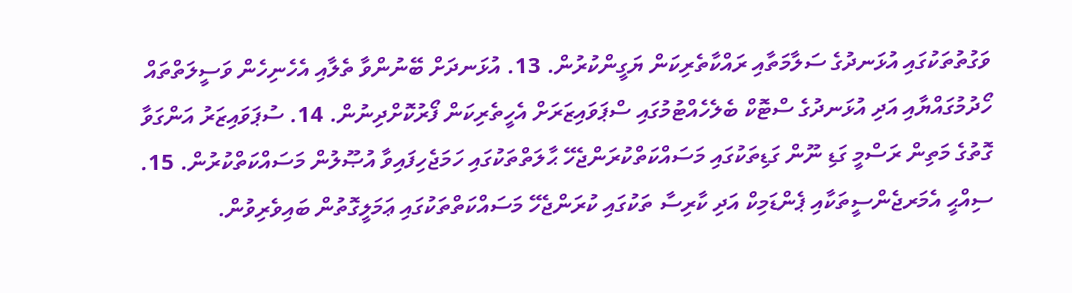ވަގުތުތަކުގައި އުޅަނދުގެ ސަލާމަތާއި ރައްކާތެރިކަން ޔަގީންކުރުން. 13. އުޅަނދަށް ބޭނުންވާ ތެލާއި އެހެނިހެން ވަސީލަތްތައް ހޯދުމުގައްޔާއި އަދި އުޅަނދުގެ ސްޓޮކް ބެލެހެއްޓުމުގައި ސްޕަވައިޒަރަށް އެހީތެރިކަން ފޯރުކޮށްދިނުން. 14. ސުޕަވައިޒަރު އަންގަވާ ގޮތުގެ މަތިން ރަސްމީ ގަޑި ނޫން ގަޑިތަކުގައި މަސައްކަތްކުރަންޖެހޭ ޙާލަތްތަކުގައި ހަމަޖެހިފައިވާ އުޞޫލުން މަސައްކަތްކުރުން. 15. ސިއްޙީ އެމަރޖެންސީތަކާއި ޕެންޑަމިކް އަދި ކާރިސާ ތަކުގައި ކުރަންޖެހޭ މަސައްކަތްތަކުގައި ޢަމަލީގޮތުން ބައިވެރިވުން.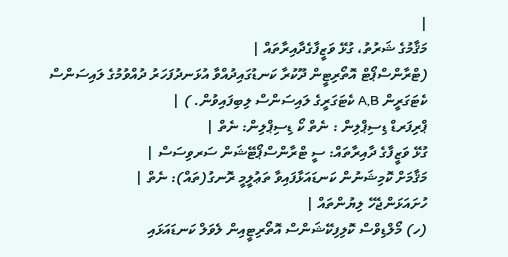|
މަޤާމުގެ ޝަރުތު، ގުޅޭ ވަޒީފާގެދާއިރާތައް |
(ޓްރާންސްޕޯޓް އޮތޯރިޓީން ދޫކުރާ ކަނޑުގައިދުއްވާ އުޅަނދުފަހަރު ދުއްވުމުގެ ލައިސަންސް ކެޓަގަރީން A,B ކެޓަގަރީގެ ލައިސަންސް ލިބިފައިވުން. ) |
ޕްރިފަރޑް ޑިސިޕްލިން : ނެތް ކޯ ޑިސިޕްލިން: ނެތް |
ގުޅޭ ވަޒީފާގެ ދާއިރާތައް: ސީ ޓްރާންސްޕޯޓޭޝަން ސަރވިސަސް |
މަޤާމަށް ކޮމިޝަނުން ކަނޑައަޅާފައިވާ ތަޢުލީމީ ރޮނގު(ތައް): ނެތް |
ހުށައަޅަންޖެހޭ ލިޔުންތައް |
(ހ) މޯލްޑިވްސް ކޮލިފިކޭޝަންސް އޮތޯރިޓީއިން ލެވަލް ކަނޑައަޅައި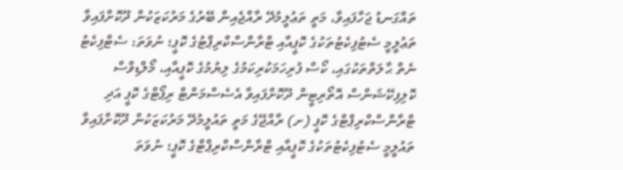ތައްގަނޑު ޖަހާފައިވާ، މަތީ ތަޢުލީމުދޭ ރާއްޖެއިން ބޭރުގެ މަރުކަޒަކުން ދޫކޮށްފައިވާ ތަޢުލީމީ ސެޓުފިކެޓުތަކުގެ ކޮޕީއާއި ޓްރާންސްކްރިޕްޓުގެ ކޮޕީ؛ ނުވަތަ: ސެޓްފިކެޓު ނެތް ޙާލަތްތަކުގައި، ކޯސް ފުރިހަމަކުރިކަމުގެ ލިޔުމުގެ ކޮޕީއާއި، މޯލްޑިވްސް ކޮލިފިކޭޝަންސް އޮތޯރިޓީން ދޫކޮށްފައިވާ އެސެސްމަންޓް ރިޕޯޓްގެ ކޮޕީ އަދި ޓްރާންސްކްރިޕްޓްގެ ކޮޕީ (ށ) ރާއްޖޭގެ މަތީ ތައުލީމުދޭ މަރުކަޒަކުން ދޫކޮށްފައިވާ ތައުލީމީ ސެޓުފިކެޓުތަކުގެ ކޮޕީއާއި ޓްރާންސްކްރިޕްޓްގެ ކޮޕީ؛ ނުވަތަ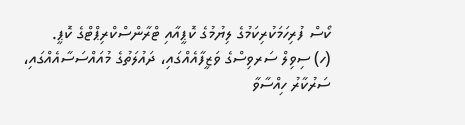ކޯސް ފުރިހަމަކުރިކަމުގެ ލިޔުމުގެ ކޮޕީއާއި ޓްރާންސްކްރިޕްޓްގެ ކޮޕީ.
(ހ) ސިވިލް ސަރވިސްގެ ވަޒީފާއެއްގައި، ދައުލަތުގެ މުއައްސަސާއެއްގައި، ސަރުކާރު ހިއްސާވާ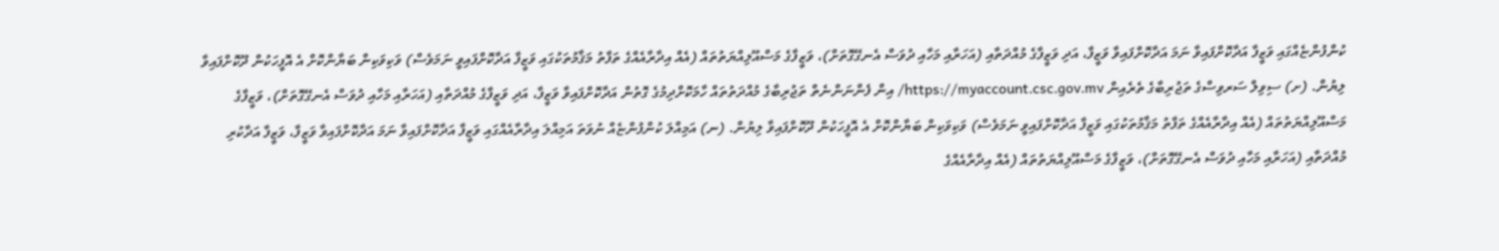ކުންފުންޏެއްގައި ވަޒީފާ އަދާކޮށްފައިވާ ނަމަ އަދާކޮށްފައިވާ ވަޒީފާ، އަދި ވަޒީފާގެ މުއްދަތާއި (އަހަރާއި މަހާއި ދުވަސް އެނގޭގޮތަށް)، ވަޒީފާގެ މަސްއޫލިއްޔަތުތައް (އެއް އިދާރާއެއްގެ ތަފާތު މަޤާމުތަކުގައި ވަޒީފާ އަދާކޮށްފައިވީ ނަމަވެސް) ވަކިވަކިން ބަޔާންކޮށް އެ އޮފީހަކުން ދޫކޮށްފައިވާ ލިޔުން. (ށ) ސިވިލް ސަރވިސްގެ ތަޖުރިބާގެ ތެރެއިން https://myaccount.csc.gov.mv/ އިން ފެންނަންނެތް ތަޖުރިބާގެ މުއްދަތުތައް ހާމަކޮށްދިމުގެ ގޮތުން އަދާކޮށްފައިވާ ވަޒީފާ، އަދި ވަޒީފާގެ މުއްދަތާއި (އަހަރާއި މަހާއި ދުވަސް އެނގޭގޮތަށް)، ވަޒީފާގެ މަސްއޫލިއްޔަތުތައް (އެއް އިދާރާއެއްގެ ތަފާތު މަޤާމުތަކުގައި ވަޒީފާ އަދާކޮށްފައިވީ ނަމަވެސް) ވަކިވަކިން ބަޔާންކޮށް އެ އޮފީހަކުން ދޫކޮށްފައިވާ ލިޔުން. (ނ) އަމިއްލަ ކުންފުންޏެއް ނުވަތަ އަމިއްލަ އިދާރާއެއްގައި ވަޒީފާ އަދާކޮށްފައިވާ ނަމަ އަދާކޮށްފައިވާ ވަޒީފާ، ވަޒީފާ އަދާކުރި މުއްދަތާއި (އަހަރާއި މަހާއި ދުވަސް އެނގޭގޮތަށް)، ވަޒީފާގެ މަސްއޫލިއްޔަތުތައް (އެއް އިދާރާއެއްގެ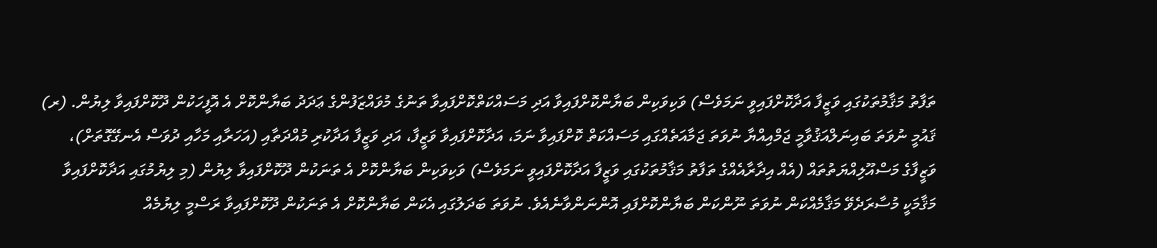ތަފާތު މަޤާމުތަކުގައި ވަޒީފާ އަދާކޮށްފައިވީ ނަމަވެސް) ވަކިވަކިން ބަޔާންކޮށްފައިވާ އަދި މަސައްކަތްކޮށްފައިވާ ތަނުގެ މުވައްޒަފުންގެ ޢަދަދު ބަޔާންކޮށް އެ އޮފީހަކުން ދޫކޮށްފައިވާ ލިޔުން. (ރ) ޤައުމީ ނުވަތަ ބައިނަލްއަޤުވާމީ ޖަމްއިއްޔާ ނުވަތަ ޖަމާއަތެއްގައި މަސައްކަތް ކޮށްފައިވާ ނަމަ، އަދާކޮށްފައިވާ ވަޒީފާ، އަދި ވަޒީފާ އަދާކުރި މުއްދަތާއި (އަހަރާއި މަހާއި ދުވަސް އެނގޭގޮތަށް)، ވަޒީފާގެ މަސްއޫލިއްޔަތުތައް (އެއް އިދާރާއެއްގެ ތަފާތު މަޤާމުތަކުގައި ވަޒީފާ އަދާކޮށްފައިވީ ނަމަވެސް) ވަކިވަކިން ބަޔާންކޮށް އެ ތަނަކުން ދޫކޮށްފައިވާ ލިޔުން (މި ލިޔުމުގައި އަދާކޮށްފައިވާ މަޤާމަކީ މުސާރަދެވޭ މަޤާމެއްކަން ނުވަތަ ނޫންކަން ބަޔާންކޮށްފައި އޮންނަންވާނެއެވެ. ނުވަތަ ބަދަލުގައި އެކަން ބަޔާންކޮށް އެ ތަނަކުން ދޫކޮށްފައިވާ ރަސްމީ ލިޔުމެއް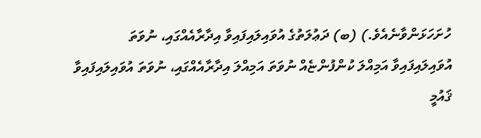ހުށަހަޅަންވާނެއެވެ.) (ބ) ދަޢުލަތުގެ އުވައިލައިފައިވާ އިދާރާއެއްގައި، ނުވަތަ އުވައިލައިފައިވާ އަމިއްލަ ކުންފުންޏެއް ނުވަތަ އަމިއްލަ އިދާރާއެއްގައި، ނުވަތަ އުވައިލައިފައިވާ ޤައުމީ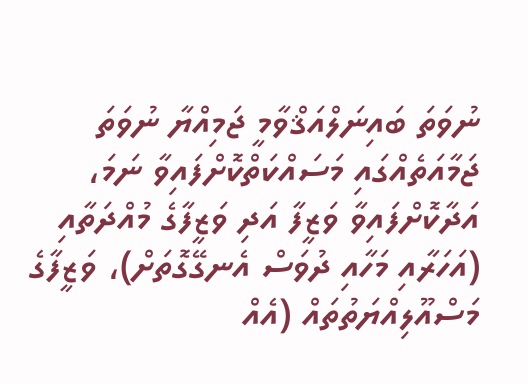ނުވަތަ ބައިނަލްއަޤްވާމީ ޖަމިއްޔާ ނުވަތަ ޖަމާއަތެއްގައި މަސައްކަތްކޮށްފައިވާ ނަމަ، އަދާކޮށްފައިވާ ވަޒީފާ އަދި ވަޒީފާގެ މުއްދަތާއި (އަހަރާއި މަހާއި ދުވަސް އެނގޭގޮތަށް)، ވަޒީފާގެ މަސްއޫލިއްޔަތުތައް (އެއް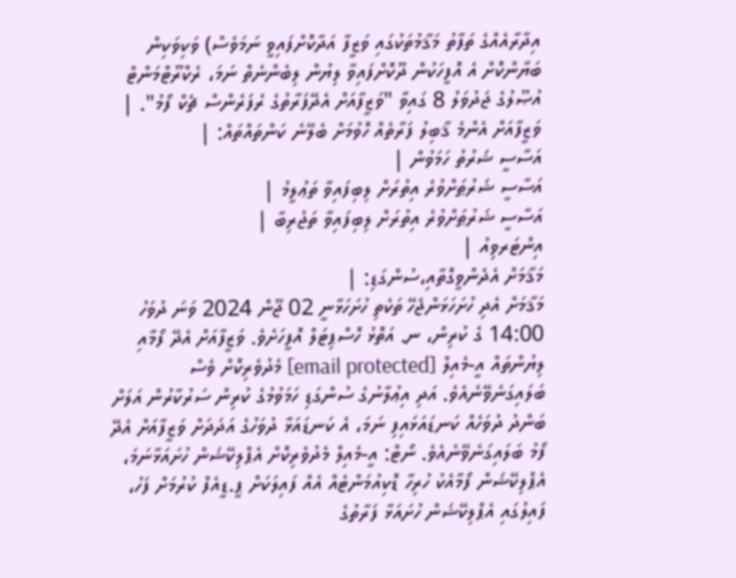އިދާރާއެއްގެ ތަފާތު މަޤާމުތަކުގައި ވަޒީފާ އަދާކޮށްފައިވީ ނަމަވެސް) ވަކިވަކިން ބަޔާންކޮށް އެ އޮފީހަކުން ދޫކޮށްފައިވާ ލިޔުން ލިބެންނެތް ނަމަ، ރެކްރޫޓްމަންޓް އުޞޫލުގެ ޖަދުވަލު 8 ގައިވާ "ވަޒީފާއަށް އެދޭފަރާތުގެ ރެފަރެންސް ޗެކް ފޯމު". |
ވަޒީފާއަށް އެންމެ ޤާބިލު ފަރާތެއް ހޮވުމަށް ބެލޭނެ ކަންތައްތައް: |
އަސާސީ ޝަރުތު ހަމަވުން |
އަސާސީ ޝަރުޠަށްވުރެ އިތުރަށް ލިބިފައިވާ ތަޢުލީމު |
އަސާސީ ޝަރުޠަށްވުރެ އިތުރަށް ލިބިފައިވާ ތަޖުރިބާ |
އިންޓަރވިއު |
މަޤާމަށް އެދެންވީގޮތާއި،ސުންގަޑި: |
މަޤާމަށް އެދި ހުށަހަޅަންޖެހޭ ތަކެތި ހުށަހަޅާނީ 02 ޖޫން 2024 ވަނަ ދުވަހު 14:00 ގެ ކުރިން، ނ. އަތޮޅު ހޮސްޕިޓަލް އޮފީހަށެވެ. ވަޒީފާއަށް އެދޭ ފޯމާއި ލިޔުންތައް އީ-މެއިލް [email protected] މެދުވެރިކޮށް ވެސް ބަލައިގަނެވޭނެއެވެ. އަދި އިޢުލާނުގެ ސުންގަޑި ހަމަވުމުގެ ކުރިން ސަރުކާރުން އަލަށް ބަންދު ދުވަހެއް ކަނޑައަޅައިފި ނަމަ، އެ ކަނޑައަޅާ ދުވަހުގެ އަދަދަށް ވަޒީފާއަށް އެދޭ ފޯމު ބަލައިގަނެވޭނެއެވެ. ނޯޓް: އީ-މެއިލް މެދުވެރިކޮށް އެޕްލިކޭޝަން ހުށައަޅާނަމަ، އެޕްލިކޭޝަން ފޯމާއެކު ހުރިހާ ޑޮކިއުމަންޓެއް އެއް ފައިލަކަށް ޕީ.ޑީއެފް ކުރުމަށް ފަހު، ފައިލުގައި އެޕްލިކޭޝަން ހުށައަޅާ ފަރާތުގެ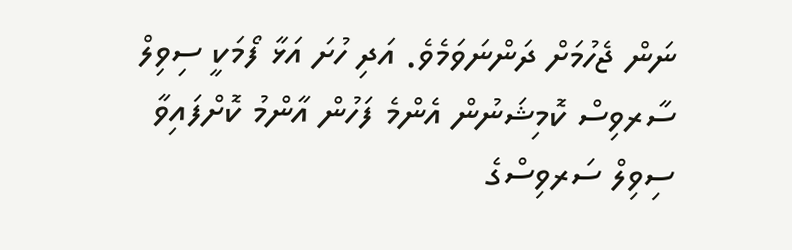ނަން ޖެހުމަށް ދަންނަވަމެވެ. އަދި ހުށަ އަޅާ ފޯމަކީ ސިވިލް ސާރވިސް ކޮމިޝަނުން އެންމެ ފަހުން އާންމު ކޮށްފައިވާ ސިވިލް ސަރވިސްގެ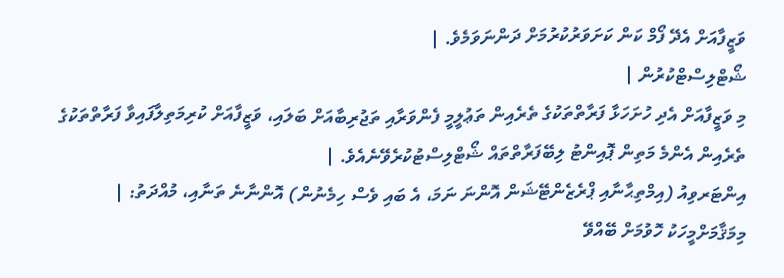ވަޒީފާއަށް އެދޭ ފޯމް ކަން ކަށަވަރުކުރުމަށް ދަންނަވަމެވެ. |
ޝޯޓްލިސްޓްކުރުން |
މި ވަޒީފާއަށް އެދި ހުށަހަޅާ ފަރާތްތަކުގެ ތެރެއިން ތަޢުލީމީ ފެންވަރާއި ތަޖުރިބާއަށް ބަލައި، ވަޒީފާއަށް ކުރިމަތިލާފައިވާ ފަރާތްތަކުގެ ތެރެއިން އެންމެ މަތިން ޕޮއިންޓު ލިބޭފަރާތްތައް ޝޯޓްލިސްޓުކުރެވޭނެއެވެ. |
އިންޓަރވިއު (އިމްތިޙާނާއި ޕްރެޒެންޓޭޝަން އޮންނަ ނަމަ، އެ ބައި ވެސް ހިމެނުން) އޮންނާނެ ތަނާއި، މުއްދަތު: |
މިމަޤާމަށްމީހަކު ހޮވުމަށް ބޭއްވޭ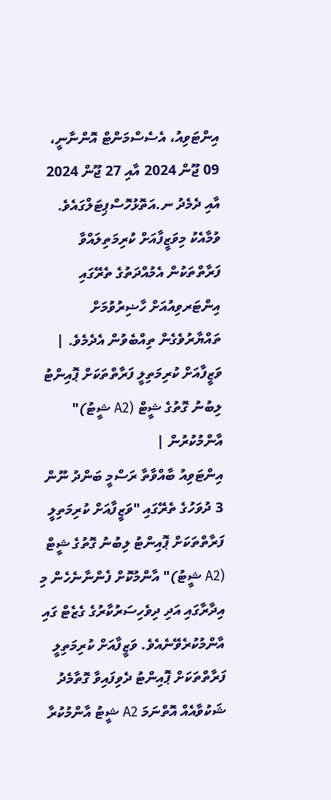އިންޓަވިއު، އެސެސްމަންޓް އޮންނާނީ، 09 ޖޫން 2024 އާއި 27 ޖޫން 2024 އާއި ދެމެދު ނ.އަތޮޅުހޮސްޕިޓަލްގައެވެ. ވުމާއެކު މިވަޒީފާއަށް ކުރިމަތިލައްވާ ފަރާތްތަކުން އެމުއްދަތުގެ ތެރޭގައި އިންޓަރވިއުއަށް ހާޟިރުވުމަށް ތައްޔާރުވެގެން ތިއްބެވުން އެދެމެވެ. |
ވަޒީފާއަށް ކުރިމަތިލީ ފަރާތްތަކަށް ޕޮއިންޓު ލިބުނު ގޮތުގެ ޝީޓް (A2 ޝީޓު)" އާންމުކުރުން |
އިންޓަވިއު ބާއްވާތާ ރަސްމީ ބަންދު ނޫން 3 ދުވަހުގެ ތެރޭގައި "ވަޒީފާއަށް ކުރިމަތިލީ ފަރާތްތަކަށް ޕޮއިންޓު ލިބުނު ގޮތުގެ ޝީޓް (A2 ޝީޓު)" އާންމުކޮށް ފެންނާނެހެން މި އިދާރާގައި އަދި ދިވެހިސަރުކާރުގެ ގެޒެޓް ގައި އާންމުކުރެވޭނެއެވެ. ވަޒީފާއަށް ކުރިމަތިލީ ފަރާތްތަކަށް ޕޮއިންޓު ދެވިފައިވާ ގޮތާމެދު ޝަކުވާއެއް އޮތްނަމަ A2 ޝީޓު އާންމުކުރާ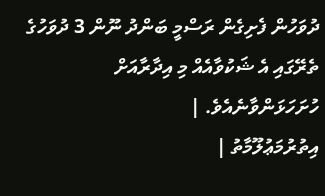ދުވަހުން ފެށިގެން ރަސްމީ ބަންދު ނޫން 3 ދުވަހުގެ ތެރޭގައި އެ ޝަކުވާއެއް މި އިދާރާއަށް ހުށަހަޅަންވާނެއެވެ. |
އިތުރުމަޢުލޫމާތު |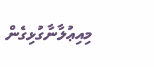މިއިޢުލާނާގުޅިގެން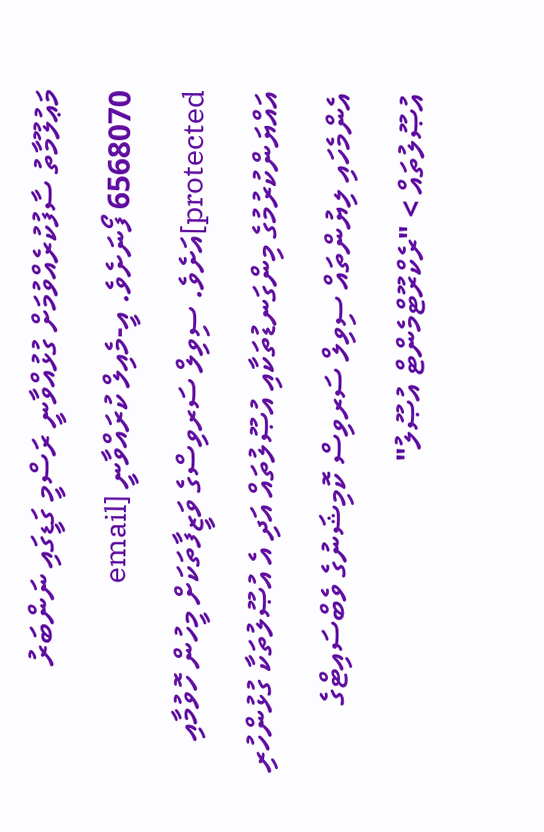މަޢުލޫމާތު ސާފުކުރެއްވުމަށް ގުޅުއްވާނީ ރަސްމީ ގަޑީގައި ނަންބަރު 6568070 ފޯނަށެވެ. އީ-މެއިލް ކުރައްވާނީ [email protected]އަށެވެ. ސިވިލް ސަރވިސްގެ ވަޒީފާތަކަށް މީހުން ހޮވުމާއި އައްޔަންކުރުމުގެ މިންގަނޑުތަކާއި އުޞޫލުތައް އަދި އެ އުޞޫލުތަކާ ގުޅުންހުރި އެންމެހައި ލިޔުންތައް ސިވިލް ސަރވިސް ކޮމިޝަނުގެ ވެބްސައިޓްގެ އުޞޫލުތައް > "ރެކްރޫޓްމެންޓް އުޞޫލު"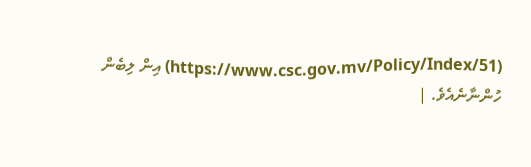(https://www.csc.gov.mv/Policy/Index/51) އިން ލިބެން ހުންނާނެއެވެ. |